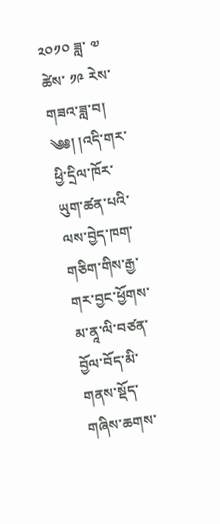༢༠༡༠ ཟླ་ ༧ ཚེས་ ༡༩ རེས་གཟའ་ཟླ་བ།
༄༅། །འདི་གར་ཕྱི་དྲིལ་ཁོར་ཡུག་ཚན་པའི་ལས་བྱེད་ཁག་གཅིག་གིས་རྒྱ་གར་བྱང་ཕྱོགས་མ་ནཱ་ལི་བཙན་བྱོལ་བོད་མི་གནས་སྡོད་གཞིས་ཆགས་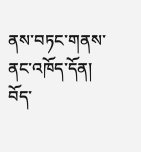ནས་བཏང་གནས་ནང་འཁོད་དོན། བོད་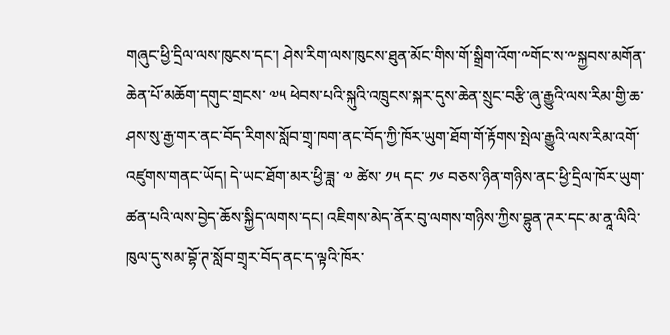གཞུང་ཕྱི་དྲིལ་ལས་ཁུངས་དང་། ཤེས་རིག་ལས་ཁུངས་ཐུན་མོང་གིས་གོ་སྒྲིག་འོག་༸གོང་ས་༸སྐྱབས་མགོན་ཆེན་པོ་མཆོག་དགུང་གྲངས་ ༧༥ ཕེབས་པའི་སྐུའི་འཁྲུངས་སྐར་དུས་ཆེན་སྲུང་བརྩི་ཞུ་རྒྱུའི་ལས་རིམ་གྱི་ཆ་ཤས་སུ་རྒྱ་གར་ནང་བོད་རིགས་སློབ་གྲྭ་ཁག་ནང་བོད་ཀྱི་ཁོར་ཡུག་ཐོག་གོ་རྟོགས་སྤེལ་རྒྱུའི་ལས་རིམ་འགོ་འཛུགས་གནང་ཡོད། དེ་ཡང་ཐོག་མར་ཕྱི་ཟླ་ ༧ ཚེས་ ༡༥ དང་ ༡༦ བཅས་ཉིན་གཉིས་ནང་ཕྱི་དྲིལ་ཁོར་ཡུག་ཚན་པའི་ལས་བྱེད་ཆོས་སྐྱིད་ལགས་དང། འཇིགས་མེད་ནོར་བུ་ལགས་གཉིས་ཀྱིས་བྷུན་ཊར་དང་མ་ནཱ་ལིའི་ཁུལ་དུ་སམ་བྷོ་ཊ་སློབ་གྲྭར་བོད་ནང་ད་ལྟའི་ཁོར་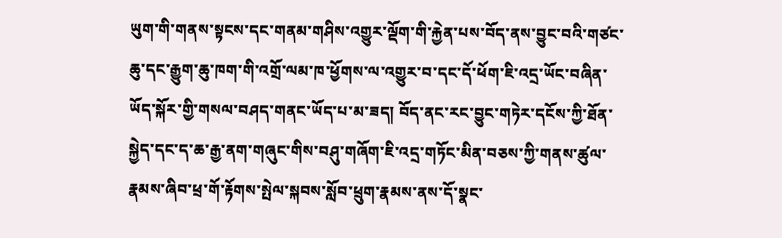ཡུག་གི་གནས་སྟངས་དང་གནམ་གཤིས་འགྱུར་ལྡོག་གི་རྐྱེན་པས་བོད་ནས་བྱུང་བའི་གཙང་ཆུ་དང་རྒྱུག་ཆུ་ཁག་གི་འགྲོ་ལམ་ཁ་ཕྱོགས་ལ་འགྱུར་བ་དང་དོ་ཕོག་ཇི་འདྲ་ཡོང་བཞིན་ཡོད་སྐོར་གྱི་གསལ་བཤད་གནང་ཡོད་པ་མ་ཟད། བོད་ནང་རང་བྱུང་གཏེར་དངོས་ཀྱི་ཐོན་སྐྱེད་དང་ད་ཆ་རྒྱ་ནག་གཞུང་གིས་བཤུ་གཞོག་ཇི་འདྲ་གཏོང་མིན་བཅས་ཀྱི་གནས་ཚུལ་རྣམས་ཞིབ་ཕྲ་གོ་རྟོགས་སྤེལ་སྐབས་སློབ་ཕྲུག་རྣམས་ནས་དོ་སྣང་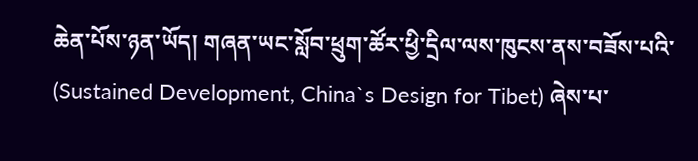ཆེན་པོས་ཉན་ཡོད། གཞན་ཡང་སློབ་ཕྲུག་ཚོར་ཕྱི་དྲིལ་ལས་ཁུངས་ནས་བཟོས་པའི་ (Sustained Development, China`s Design for Tibet) ཞེས་པ་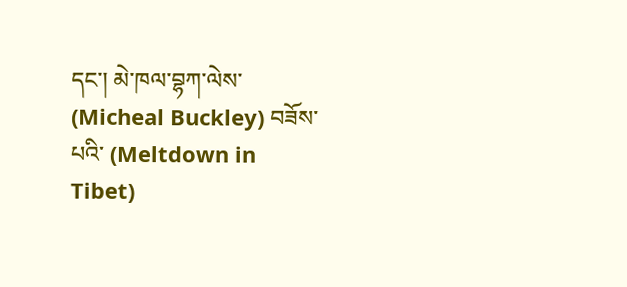དང་། མེ་ཁལ་བྷཀ་ལེས་ (Micheal Buckley) བཟོས་པའི་ (Meltdown in Tibet)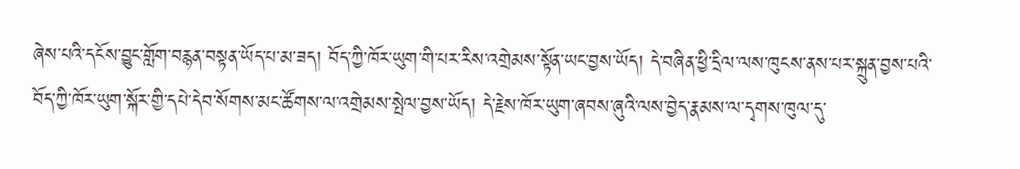ཞེས་པའི་དངོས་བྱུང་གློག་བརྙན་བསྟན་ཡོད་པ་མ་ཟད། བོད་ཀྱི་ཁོར་ཡུག་གི་པར་རིས་འགྲེམས་སྟོན་ཡང་བྱས་ཡོད། དེ་བཞིན་ཕྱི་དྲིལ་ལས་ཁུངས་ནས་པར་སྐྲུན་བྱས་པའི་བོད་ཀྱི་ཁོར་ཡུག་སྐོར་གྱི་དཔེ་དེབ་སོགས་མང་ཚོགས་ལ་འགྲེམས་སྤེལ་བྱས་ཡོད། དེ་རྗེས་ཁོར་ཡུག་ཞབས་ཞུའི་ལས་བྱེད་རྣམས་ལ་དྭགས་ཁུལ་དུ་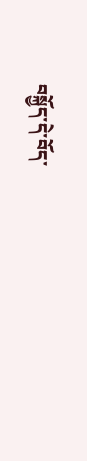བསྐྱོད་དེ་བོད་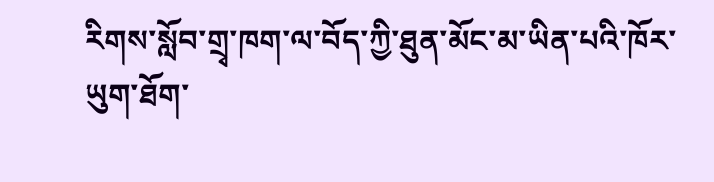རིགས་སློབ་གྲྭ་ཁག་ལ་བོད་ཀྱི་ཐུན་མོང་མ་ཡིན་པའི་ཁོར་ཡུག་ཐོག་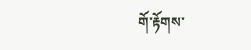གོ་རྟོགས་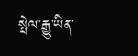སྤེལ་རྒྱུ་ཡིན་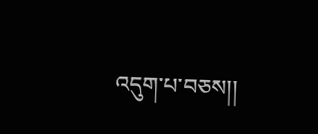འདུག་པ་བཅས།།